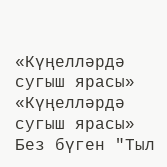«Күңелләрдә сугыш ярасы»
«Күңелләрдә сугыш ярасы» Без бүген "Тыл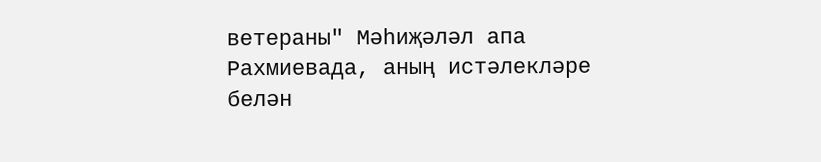ветераны" Мәһиҗәләл апа Рахмиевада, аның истәлекләре белән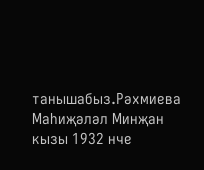танышабыз.Рәхмиева Маһиҗәләл Минҗан кызы 1932 нче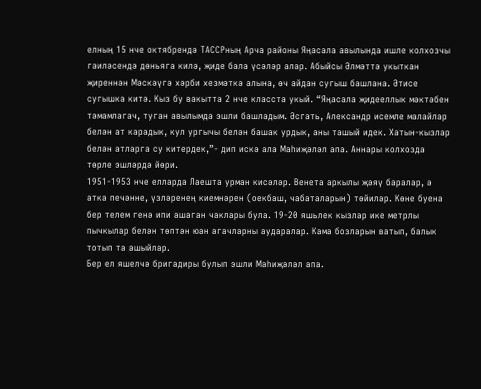елның 15 нче октябрендә ТАССРның Арча районы Яңасала авылында ишле колхозчы гаиләсендә дөньяга килә, җиде бала үсәләр алар. Абыйсы Әлмәттә укыткан җиреннән Мәскәүгә хәрби хезмәткә алына, өч айдан сугыш башлана. Әтисе сугышка китә. Кыз бу вакытта 2 нче класста укый. “Яңасала җидееллык мәктәбен тәмамлагач, туган авылымда эшли башладым. Әсгать, Александр исемле малайлар белән ат карадык, кул ургычы белән башак урдык, аны ташый идек. Хатын-кызлар белән атларга су китердек,”- дип искә ала Маһиҗәләл апа. Аннары колхозда төрле эшләрдә йөри.
1951-1953 нче елларда Лаешта урман кисәләр. Венета аркылы җәяү баралар, ә атка печәнне, үзләренең киемнәрен (оекбаш, чабаталарын) төйиләр. Көне буена бер телем генә ипи ашаган чаклары була. 19-20 яшьлек кызлар ике метрлы пычкылар белән төптән юан агачларны аударалар. Кама бозларын ватып, балык тотып та ашыйлар.
Бер ел яшелчә бригадиры булып эшли Маһиҗәләл апа.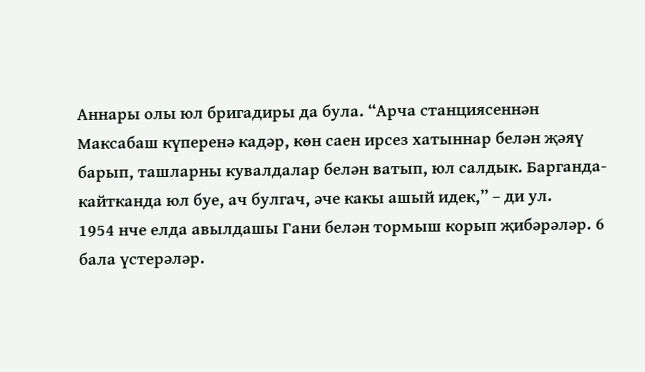Аннары олы юл бригадиры да була. “Арча станциясеннән Максабаш күперенә кадәр, көн саен ирсез хатыннар белән җәяү барып, ташларны кувалдалар белән ватып, юл салдык. Барганда-кайтканда юл буе, ач булгач, әче какы ашый идек,” – ди ул.
1954 нче елда авылдашы Гани белән тормыш корып җибәрәләр. 6 бала үстерәләр.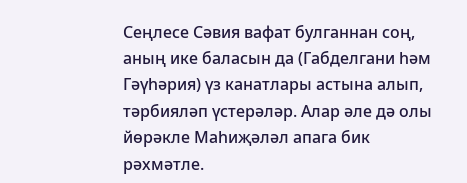Сеңлесе Сәвия вафат булганнан соң, аның ике баласын да (Габделгани һәм Гәүһәрия) үз канатлары астына алып, тәрбияләп үстерәләр. Алар әле дә олы йөрәкле Маһиҗәләл апага бик рәхмәтле.